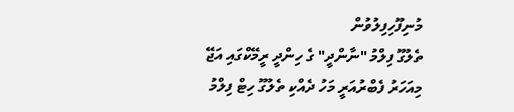މުނިފޫހިފިލުވުން
ތެލުގޫ ފިލްމު "ނާންދީ" ގެ ހިންދީ ރީމޭކްގައި އަޖޭ
މިއަހަރު ފެބްރުއަރީ މަހު ދެއްކި ތެލުގޫ ހިޓް ފިލްމު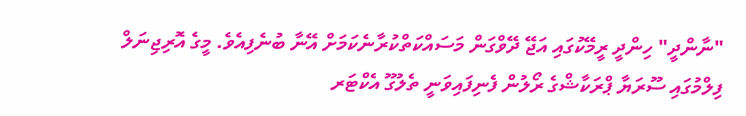"ނާންދީ" ހިންދީ ރީމޭކުގައި އަޖޭ ދޭވްގަން މަސައްކަތްކުރާނެކަމަށް އޭނާ ބުނެފިއެވެ. މީގެ އޮރިޖިނަލް ފިލްމުގައި ސޫރަޔާ ޕްރަކާޝްގެ ރޯލުން ފެނިފައިވަނީ ތެލުގޫ އެކްޓަރ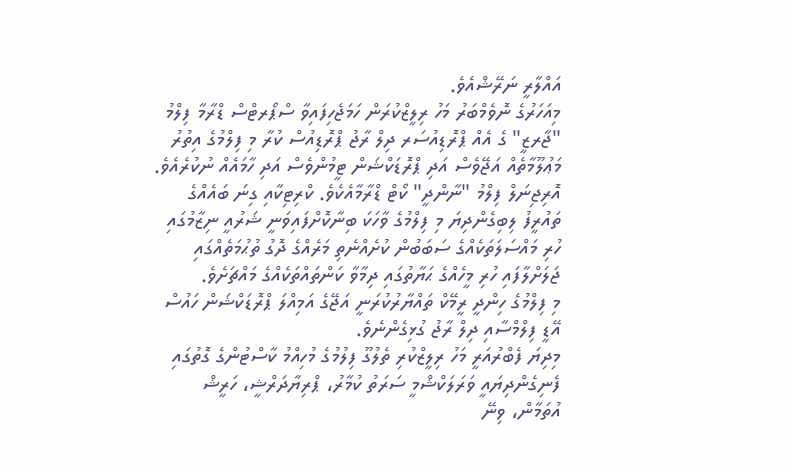އައްލާރީ ނަރޭޝްއެވެ.
މިއަހަރުގެ ނޮވެމްބަރު މަހު ރިލީޒްކުރަން ހަމަޖެހިފައިވާ ސްޕޯރޓްސް ޑްރާމާ ފިލްމު "ޖާރޒީ" ގެ އެއް ޕްރޮޑިއުސަރ ދިލް ރާޖު ޕްރޮޑިއުސް ކުރާ މި ފިލްމުގެ އިތުރު މަޢުލޫމާތެއް އަޖޭވެސް އަދި ޕްރޮޑަކްޝަން ޓީމުންވެސް އަދި ހާމައެއް ނުކުރެއެވެ.
އޮރިޖިނަލް ފިލްމު "ނާންދީ" ކޯޓް ޑްރާމާއެކެވެ. ކްރިޓިކާއި ގިނަ ބައެއްގެ ތައުރީފު ލިބިގެންދިޔަ މި ފިލްމުގެ ވާހަކަ ބިނާކޮށްފައިވަނީ ޝަރުއީ ނިޒާމުގައި ހުރި މައްސަލަތަކެއްގެ ސަބަބުން ކުށެއްނެތި މަރެއްގެ ދޮގު ތުޙުމަތެއްގައި ޖަލަށްލާފައި ހުރި މީހެއްގެ ޙަޔާތުގައި ދިމާވާ ކަންތައްތަކެއްގެ މައްޗަށެވެ.
މި ފިލްމުގެ ހިންދީ ރީމޭކް ތައްޔާރުކުރަނީ އަޖޭގެ އަމިއްލަ ޕްރޮޑަކްޝަން ހައުސް އޭޑީ ފިލްމްސާއި ދިލް ރާޖު ގުޅިގެންނެވެ.
މިދިޔަ ފެބްރުއަރީ މަހު ރިލީޒްކުރި ތެލުގޫ ފިލުމުގެ މުހިއްމު ކާސްޓުންގެ ގޮތުގައި ފެނިގެންދިޔައީ ވަރަލަކްޝްމީ ސަރަތު ކުމާރު، ޕްރިޔާދަރްޝީ، ހަރީޝް އުތަމާން، ވިނޭ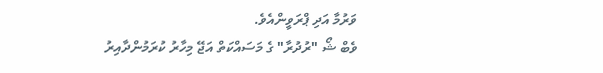ވަރުމާ އަދި ޕްރަވީންއެވެ.
ވެބް ޝޯ "ރުދުރާ" ގެ މަސައްކަތް އަޖޭ މިހާރު ކުރަމުންދާއިރު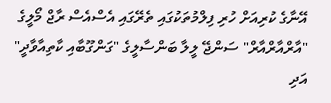އޭނާގެ ކުރިއަށް ހުރި ފިލްމުތަކުގައި ތެރޭގައި އެސްއެސް ރާޖް މޯލީގެ "އާރްއާރްއާރް" ސަންޖޭ ލީލާ ބަންސާލީގެ "ގަންގޫބާއި ކާތިއާވާދީ" އަދި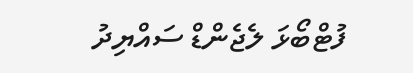ފުޓްބޯޅަ ލެޖެންޑް ސައްޔިދު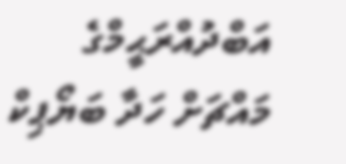އަބްދުއްރަޙީމްގެ މައްޗަށް ހަދާ ބަޔޯޕިކް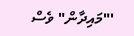'"މައިދާން" ވެސް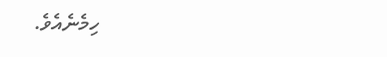ހިމެނެއެވެ.